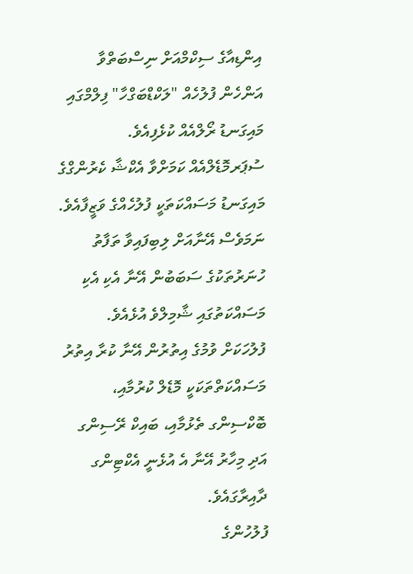އިންޑިއާގެ ސިކްމްއަށް ނިސްބަތްވާ އަންހެން ފުލުހެއް "ލަކްޑްބަގްހާ" ފިލްމްގައި މައިގަނޑު ރޯލްއެއް ކުޅެފިއެވެ.
ސުޕަރމޮޑެލްއެއް ކަމަށްވާ އެކްޝާ ކެރުންގްގެ މައިގަނޑު މަސައްކަތަކީ ފުލުހެއްގެ ވަޒީފާއެވެ. ނަމަވެސް އޭނާއަށް ލިބިފައިވާ ތަފާތު ހުނަރުތަކުގެ ސަބަބުން އޭނާ އެކި އެކި މަސައްކަތުގައި ޝާމިލްވެ އުޅެއެވެ.
ފުލުހަކަށް ވުމުގެ އިތުރުން އޭނާ ކުރާ އިތުރު މަސައްކަތްތަކަކީ މޮޑެލް ކުރުމާއި، ބޮކްސިންގ ތެޅުމާއި، ބައިކް ރޭސިންގ އަދި މިހާރު އޭނާ އެ އުޅެނީ އެކްޓިންގ ދާއިރާގައެވެ.
ފުލުހުންގެ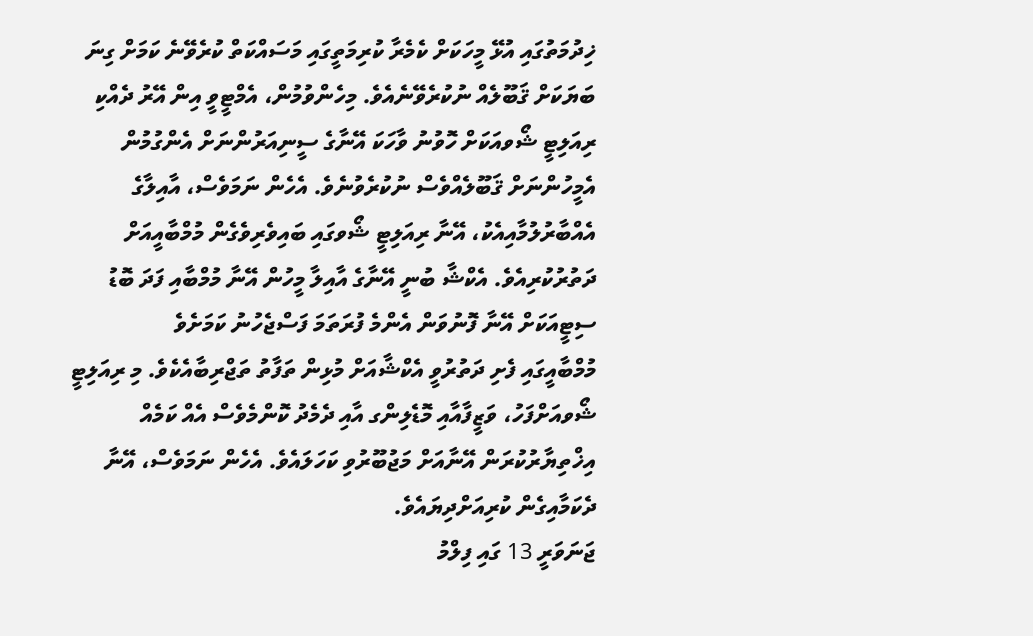ޚިދުމަތުގައި އުޅޭ މީހަކަށް ކެމެރާ ކުރިމަތީގައި މަސައްކަތް ކުރެވޭނެ ކަމަށް ގިނަ ބަޔަކަށް ޤަބޫލެއް ނުކުރެވޭނެއެވެ. މިހެންވުމުން، އެމްޓީވީ އިން އޭރު ދެއްކި ރިއަލިޓީ ޝޯވއަކަށް ހޮވުނު ވާހަކަ އޭނާގެ ސީނިއަރުންނަށް އެންގުމުން އެމީހުންނަށް ޤަބޫލެއްވެސް ނުކުރެވުނެވެ. އެހެން ނަމަވެސް، އާއިލާގެ އެއްބާރުލުމާއިއެކު، އޭނާ ރިއަލިޓީ ޝޯވގައި ބައިވެރިވެގެން މުމްބާއީއަށް ދަތުރުކުރިއެވެ. އެކްޝާ ބުނީ އޭނާގެ އާއިލާ މީހުން އޭނާ މުމްބާއި ފަދަ ބޮޑު ސިޓީއަކަށް އޭނާ ފޮނުވަން އެންމެ ފުރަތަމަ ފަސްޖެހުނު ކަމަށެވެ
މުމްބާއީގައި ފެށި ދަތުރުވީ އެކްޝާއަށް މުޅިން ތަފާތު ތަޖްރިބާއެކެވެ. މި ރިއަލިޓީ ޝޯވއަށްފަހު، ވަޒީފާއާއި މޮޑެލިންގ އާއި ދެމެދު ކޮންމެވެސް އެއް ކަމެއް އިޚްތިޔާރުކުރަން އޭނާއަށް މަޖުބޫރުވި ކަހަލައެވެ. އެހެން ނަމަވެސް، އޭނާ ދެކަމާއިގެން ކުރިއަށްދިޔައެވެ.
ޖަނަވަރީ 13 ގައި ފިލްމު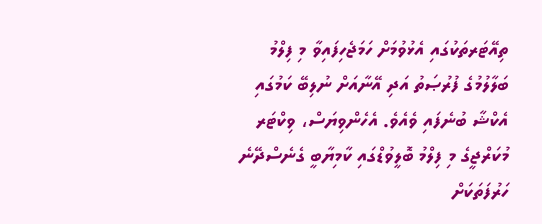ތިއޭޓަރތަކުގައި އެޅުވުމަށް ހަމަޖެހިފައިވާ މި ފިލްމު ބަލާލުމުގެ ފުރުޞަތު އަދި އޭނާއަށް ނުލިބޭ ކަމުގައި އެކްޝާ ބުނެފައި ވެއެވެ. އެހެންވިޔަސް، ވިކްޓަރ މުކަރްޖީގެ މި ފިލްމު ބޮލީވުޑްގައި ކާމިޔާބީ ގެނެސްދޭނެ ހަރުފަތަކަށް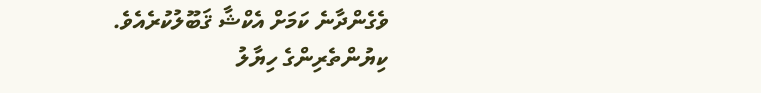ވެގެންދާނެ ކަމަށް އެކްޝާ ޤަބޫލުކުރެއެވެ.
ކިޔުންތެރިންގެ ހިޔާލު